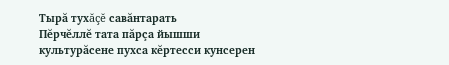Тырă тухăçĕ савăнтарать
Пĕрчĕллĕ тата пăрçа йышши культурăсене пухса кĕртесси кунсерен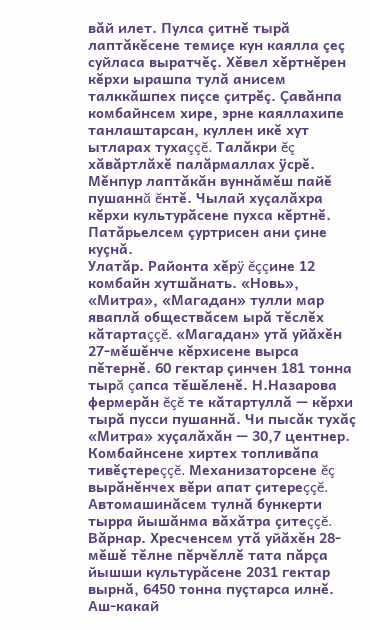вăй илет. Пулса çитнĕ тырă лаптăкĕсене темиçе кун каялла çеç суйласа выратчĕç. Хĕвел хĕртнĕрен кĕрхи ырашпа тулă анисем талккăшпех пиçсе çитрĕç. Çавăнпа комбайнсем хире, эрне каяллахипе танлаштарсан, куллен икĕ хут ытларах тухаççĕ. Талăкри ĕç хăвăртлăхĕ палăрмаллах ÿсрĕ. Мĕнпур лаптăкăн вуннăмĕш пайĕ пушаннă ĕнтĕ. Чылай хуçалăхра кĕрхи культурăсене пухса кĕртнĕ. Патăрьелсем çуртрисен ани çине куçнă.
Улатăр. Районта хĕрÿ ĕççине 12 комбайн хутшăнать. «Новь», «Митра», «Магадан» тулли мар яваплă обществăсем ырă тĕслĕх кăтартаççĕ. «Магадан» утă уйăхĕн 27-мĕшĕнче кĕрхисене вырса пĕтернĕ. 60 гектар çинчен 181 тонна тырă çапса тĕшĕленĕ. Н.Назарова фермерăн ĕçĕ те кăтартуллă — кĕрхи тырă пусси пушаннă. Чи пысăк тухăç «Митра» хуçалăхăн — 30,7 центнер.
Комбайнсене хиртех топливăпа тивĕçтереççĕ. Механизаторсене ĕç вырăнĕнчех вĕри апат çитереççĕ. Автомашинăсем тулнă бункерти тырра йышăнма вăхăтра çитеççĕ.
Вăрнар. Хресченсем утă уйăхĕн 28-мĕшĕ тĕлне пĕрчĕллĕ тата пăрçа йышши культурăсене 2031 гектар вырнă, 6450 тонна пуçтарса илнĕ. Аш-какай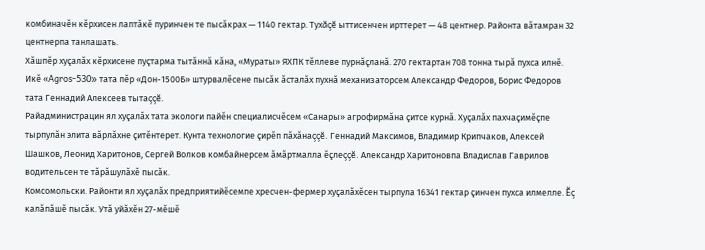комбиначĕн кĕрхисен лаптăкĕ пуринчен те пысăкрах — 1140 гектар. Тухăçĕ ыттисенчен ирттерет — 48 центнер. Районта вăтамран 32 центнерпа танлашать.
Хăшпĕр хуçалăх кĕрхисене пуçтарма тытăннă кăна, «Мураты» ЯХПК тĕллеве пурнăçланă. 270 гектартан 708 тонна тырă пухса илнĕ. Икĕ «Agros-530» тата пĕр «Дон-1500Б» штурвалĕсене пысăк ăсталăх пухнă механизаторсем Александр Федоров, Борис Федоров тата Геннадий Алексеев тытаççĕ.
Райадминистрацин ял хуçалăх тата экологи пайĕн специалисчĕсем «Санары» агрофирмăна çитсе курнă. Хуçалăх пахчаçимĕçпе тырпулăн элита вăрлăхне çитĕнтерет. Кунта технологие çирĕп пăхăнаççĕ. Геннадий Максимов, Владимир Крипчаков, Алексей Шашков, Леонид Харитонов, Сергей Волков комбайнерсем ăмăртмалла ĕçлеççĕ. Александр Харитоновпа Владислав Гаврилов водительсен те тăрăшулăхĕ пысăк.
Комсомольски. Районти ял хуçалăх предприятийĕсемпе хресчен-фермер хуçалăхĕсен тырпула 16341 гектар çинчен пухса илмелле. Ĕç калăпăшĕ пысăк. Утă уйăхĕн 27-мĕшĕ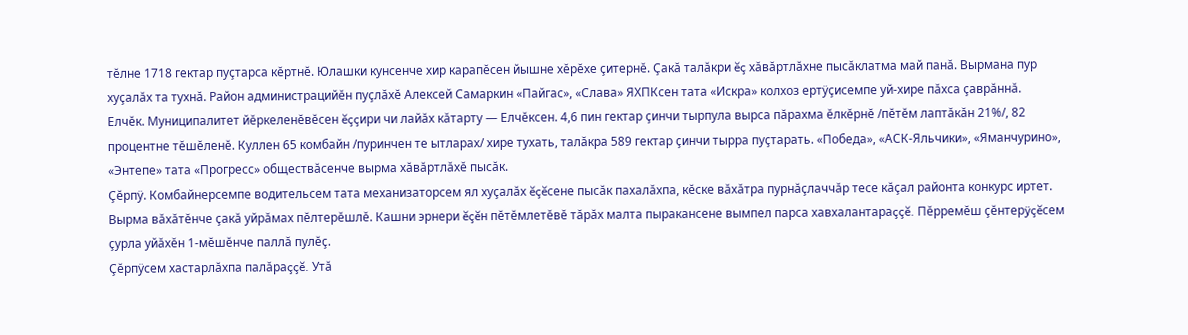тĕлне 1718 гектар пуçтарса кĕртнĕ. Юлашки кунсенче хир карапĕсен йышне хĕрĕхе çитернĕ. Çакă талăкри ĕç хăвăртлăхне пысăклатма май панă. Вырмана пур хуçалăх та тухнă. Район администрацийĕн пуçлăхĕ Алексей Самаркин «Пайгас», «Слава» ЯХПКсен тата «Искра» колхоз ертÿçисемпе уй-хире пăхса çаврăннă.
Елчĕк. Муниципалитет йĕркеленĕвĕсен ĕççири чи лайăх кăтарту — Елчĕксен. 4,6 пин гектар çинчи тырпула вырса пăрахма ĕлкĕрнĕ /пĕтĕм лаптăкăн 21%/, 82 процентне тĕшĕленĕ. Куллен 65 комбайн /пуринчен те ытларах/ хире тухать, талăкра 589 гектар çинчи тырра пуçтарать. «Победа», «АСК-Яльчики», «Яманчурино», «Энтепе» тата «Прогресс» обществăсенче вырма хăвăртлăхĕ пысăк.
Çĕрпÿ. Комбайнерсемпе водительсем тата механизаторсем ял хуçалăх ĕçĕсене пысăк пахалăхпа, кĕске вăхăтра пурнăçлаччăр тесе кăçал районта конкурс иртет. Вырма вăхăтĕнче çакă уйрăмах пĕлтерĕшлĕ. Кашни эрнери ĕçĕн пĕтĕмлетĕвĕ тăрăх малта пыракансене вымпел парса хавхалантараççĕ. Пĕрремĕш çĕнтерÿçĕсем çурла уйăхĕн 1-мĕшĕнче паллă пулĕç.
Çĕрпÿсем хастарлăхпа палăраççĕ. Утă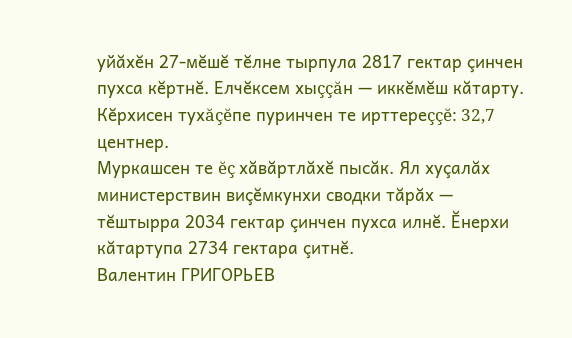уйăхĕн 27-мĕшĕ тĕлне тырпула 2817 гектар çинчен пухса кĕртнĕ. Елчĕксем хыççăн — иккĕмĕш кăтарту. Кĕрхисен тухăçĕпе пуринчен те ирттереççĕ: 32,7 центнер.
Муркашсен те ĕç хăвăртлăхĕ пысăк. Ял хуçалăх министерствин виçĕмкунхи сводки тăрăх — тĕштырра 2034 гектар çинчен пухса илнĕ. Ĕнерхи кăтартупа 2734 гектара çитнĕ.
Валентин ГРИГОРЬЕВ